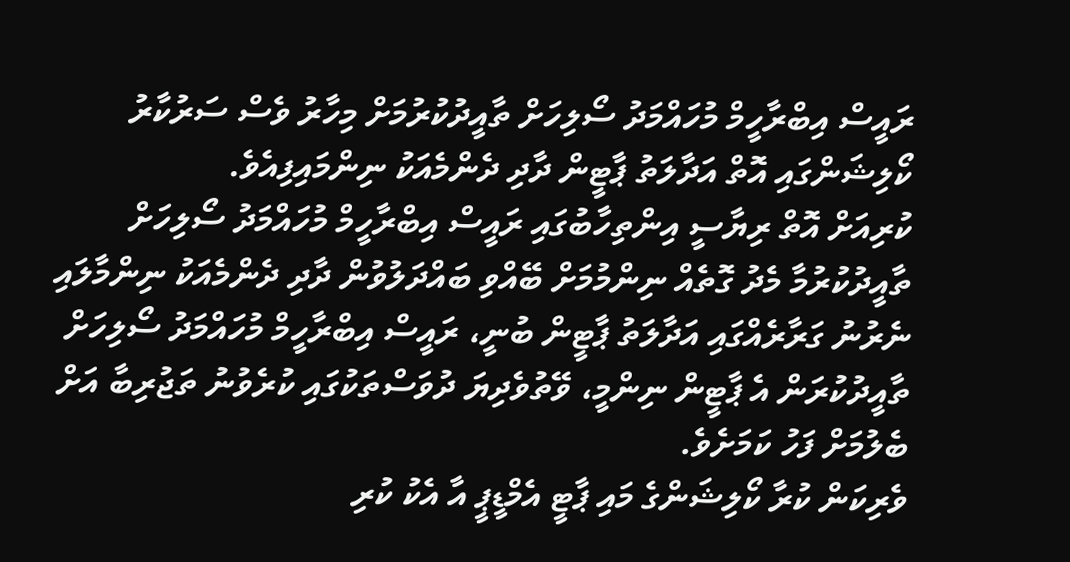ރައީސް އިބްރާހީމް މުހައްމަދު ސޯލިހަށް ތާއީދުކުރުމަށް މިހާރު ވެސް ސަރުކާރު ކޯލިޝަންގައި އޮތް އަދާލަތު ޕާޓީން ދާދި ދެންމެއަކު ނިންމައިފިއެވެ.
ކުރިއަށް އޮތް ރިޔާސީ އިންތިހާބުގައި ރައީސް އިބްރާހީމް މުހައްމަދު ސޯލިހަށް ތާއީދުކުރުމާ މެދު ގޮތެއް ނިންމުމަށް ބޭއްވި ބައްދަލުވުން ދާދި ދެންމެއަކު ނިންމާލައި ނެރުނު ގަރާރެއްގައި އަދާލަތު ޕާޓީން ބުނީ، ރައީސް އިބްރާހީމް މުހައްމަދު ސޯލިހަށް ތާއީދުކުރަން އެ ޕާޓީން ނިންމީ، ވޭތުވެދިޔަ ދުވަސްތަކުގައި ކުރެވުނު ތަޖުރިބާ އަށް ބެލުމަށް ފަހު ކަމަށެވެ.
ވެރިކަން ކުރާ ކޯލިޝަންގެ މައި ޕާޓީ އެމްޑީޕީ އާ އެކު ކުރި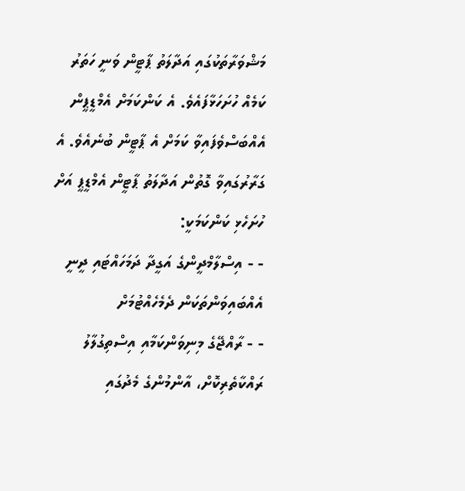މަޝްވަރާތަކުގައި އަދާލަތު ޕާޓީން ވަނީ ހަތަރު ކަމެއް ހުށަހަޅާފައެވެ. އެ ކަންކަމަށް އެމްޑީޕީން އެއްބަސްވެފައިވާ ކަމަށް އެ ޕާޓީން ބުނެއެވެ. އެ ގަރާރުގައިވާ ގޮތުން އަދާލަތު ޕާޓީން އެމްޑީޕީ އަށް ހުށަހެޅި ކަންކަމަކީ:
- - އިސްލާމްދީންގެ އަގީދާ ދަމަހައްޓައި ދީނީ އެއްބައިވަންތަކަން ދެމެހެއްޓުމަށް
- - ރާއްޖޭގެ މިނިވަންކަމާއި އިސްތިގުލާލު ރައްކާތެރިކޮށް، އާންމުންގެ މެދުގައި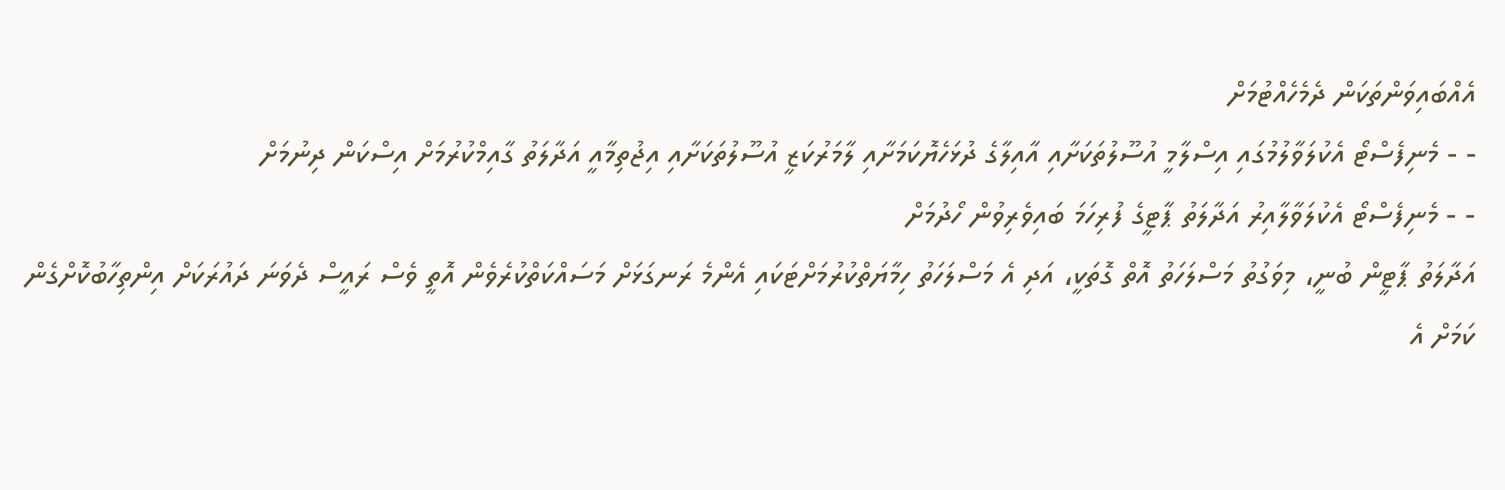އެއްބައިވަންތަކަން ދެމެހެއްޓުމަށް
- - މެނިފެސްޓޯ އެކުލަވާލުމުގައި އިސްލާމީ އުސޫލުތަކަށާއި އާއިލާގެ ދުޅަހެޔޮކަމަށާއި ލާމަރުކަޒީ އުސޫލުތަކަށާއި އިޖުތިމާއީ އަދާލަތު ގާއިމްކުރުމަށް އިސްކަން ދިނުމަށް
- - މެނިފެސްޓޯ އެކުލަވާލާއިރު އަދާލަތު ޕާޓީގެ ފުރިހަމަ ބައިވެރިވުން ހޯދުމަށް
އަދާލަތު ޕާޓީން ބުނީ، މިވަގުތު މަސްލަހަތު އޮތް ގޮތަކީ، އަދި އެ މަސްލަހަތު ހިމާޔަތްކުރުމަށްޓަކައި އެންމެ ރަނގަޅަށް މަސައްކަތްކުރެވެން އޮތީ ވެސް ރައީސް ދެވަނަ ދައުރަކަށް އިންތިހާބުކޮށްގެން ކަމަށް އެ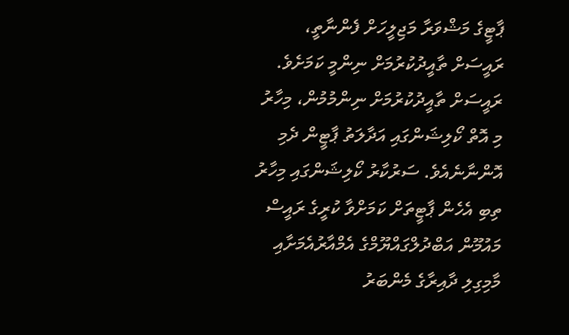ޕާޓީގެ މަޝްވަރާ މަޖިލީހަށް ފެންނާތީ، ރައީސަށް ތާއީދުކުރުމަށް ނިންމީ ކަމަށެވެ.
ރައީސަށް ތާއީދުކުރުމަށް ނިންމުމުން، މިހާރު މި އޮތް ކޯލިޝަންގައި އަދާލަތު ޕާޓީން ދެމި އޮންނާނެއެވެ. ސަރުކާރު ކޯލިޝަންގައި މިހާރު ތިބި އެހެން ޕާޓީތަށް ކަމަށްވާ ކުރީގެ ރައީސް މައުމޫން އަބްދުލްގައްޔޫމްގެ އެމްއާރުއެމަށާއި މާމިގިލި ދާއިރާގެ މެންބަރު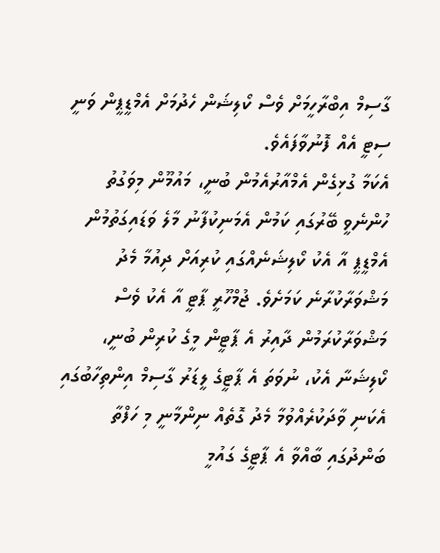ގާސިމް އިބްރާހީމަށް ވެސް ކޯލިޝަން ހެދުމަށް އެމްޑީޕީން ވަނީ ސިޓީ އެއް ފޮނުވާފައެވެ.
އެކަމާ ގުޅިގެން އެމްއާރުއެމުން ބުނީ، މައުމޫން މިވަގުތު ހުންނެވީ ބޭރުގައި ކަމުން އެމަނިކުފާނު މާލެ ވަޑައިގަތުމުން އެމްޑީޕީ އާ އެކު ކޯލިޝަނެއްގައި ކުރިއަށް ދިއުމާ މެދު މަޝްވަރާކުރާނެ ކަމަށެވެ. ޖުމްހޫރީ ޕާޓީ އާ އެކު ވެސް މަޝްވަރާކުރަމުން ދާއިރު އެ ޕާޓީން މީގެ ކުރިން ބުނީ، ކޯލިޝަނާ އެކު، ނުވަތަ އެ ޕާޓީގެ ލީޑަރު ގާސިމް އިންތިހާބުގައި އެކަނި ވާދަކުރެއްވުމާ މެދު ގޮތެއް ނިންމާނީ މި ހަފްތާ ބަންދުގައި ބާއްވާ އެ ޕާޓީގެ ގައުމީ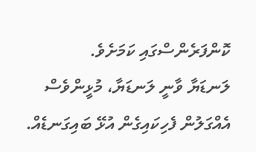ކޮންފަރެންސްގައި ކަމަށެވެ.
ލަނޑަޔާ ވާނީ ލަނޑަޔާ، މުޅީންވެސް އެއްގަލުން ފެހިކައިގެން އުޅޭ ބައިގަނޑެއް.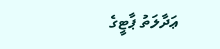ޢަދާލަތު ޕާޓީގެ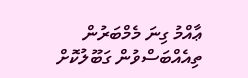ޢާއްމު ގިނަ މެމްބަރުން ތިއެއްބަސްވުން ގަބޫލުކޮށް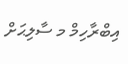އިބްރާހިމް މ ސާލިޙަށް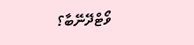ވޯޓްދޭނޭބާ؟